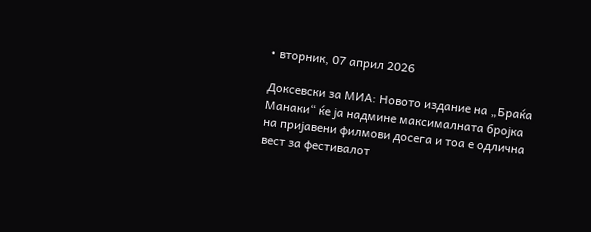• вторник, 07 април 2026

Доксевски за МИА: Новото издание на „Браќа Манаки“ ќе ја надмине максималната бројка на пријавени филмови досега и тоа е одлична вест за фестивалот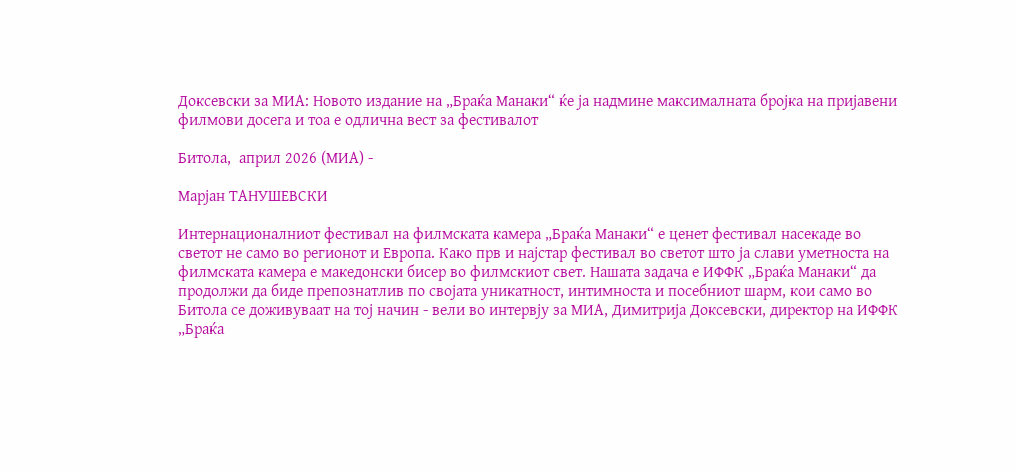Доксевски за МИА: Новото издание на „Браќа Манаки“ ќе ја надмине максималната бројка на пријавени филмови досега и тоа е одлична вест за фестивалот

Битола,  април 2026 (МИА) -

Марјан ТАНУШЕВСКИ

Интернационалниот фестивал на филмската камера „Браќа Манаки“ е ценет фестивал насекаде во светот не само во регионот и Европа. Како прв и најстар фестивал во светот што ја слави уметноста на филмската камера е македонски бисер во филмскиот свет. Нашата задача е ИФФК „Браќа Манаки“ да продолжи да биде препознатлив по својата уникатност, интимноста и посебниот шарм, кои само во Битола се доживуваат на тој начин - вели во интервју за МИА, Димитрија Доксевски, директор на ИФФК „Браќа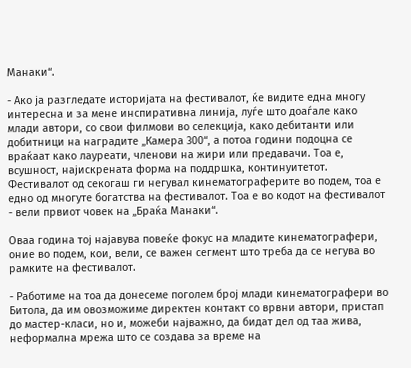Манаки“.

- Ако ја разгледате историјата на фестивалот, ќе видите една многу интересна и за мене инспиративна линија, луѓе што доаѓале како млади автори, со свои филмови во селекција, како дебитанти или добитници на наградите „Камера 300“, а потоа години подоцна се враќаат како лауреати, членови на жири или предавачи. Тоа е, всушност, најискрената форма на поддршка, континуитетот. Фестивалот од секогаш ги негувал кинематограферите во подем, тоа е едно од многуте богатства на фестивалот. Тоа е во кодот на фестивалот - вели првиот човек на „Браќа Манаки“.

Оваа година тој најавува повеќе фокус на младите кинематографери, оние во подем, кои, вели, се важен сегмент што треба да се негува во рамките на фестивалот.

- Работиме на тоа да донесеме поголем број млади кинематографери во Битола, да им овозможиме директен контакт со врвни автори, пристап до мастер-класи, но и, можеби најважно, да бидат дел од таа жива, неформална мрежа што се создава за време на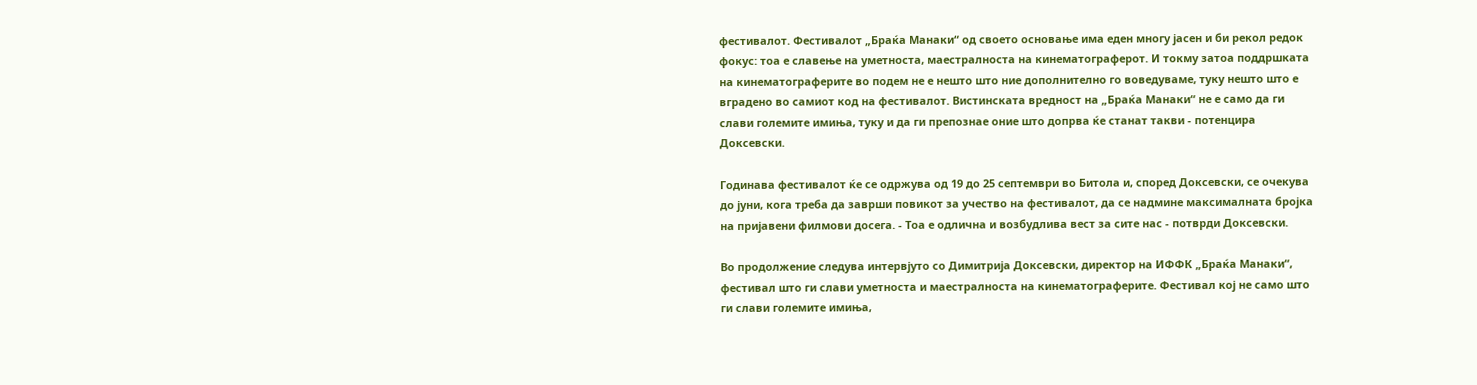фестивалот. Фестивалот „Браќа Манаки“ од своето основање има еден многу јасен и би рекол редок фокус: тоа е славење на уметноста, маестралноста на кинематограферот. И токму затоа поддршката на кинематограферите во подем не е нешто што ние дополнително го воведуваме, туку нешто што е вградено во самиот код на фестивалот. Вистинската вредност на „Браќа Манаки“ не е само да ги слави големите имиња, туку и да ги препознае оние што допрва ќе станат такви - потенцира Доксевски.

Годинава фестивалот ќе се одржува од 19 до 25 септември во Битола и, според Доксевски, се очекува до јуни, кога треба да заврши повикот за учество на фестивалот, да се надмине максималната бројка на пријавени филмови досега. - Тоа е одлична и возбудлива вест за сите нас - потврди Доксевски.

Во продолжение следува интервјуто со Димитрија Доксевски, директор на ИФФК „Браќа Манаки“, фестивал што ги слави уметноста и маестралноста на кинематограферите. Фестивал кој не само што ги слави големите имиња,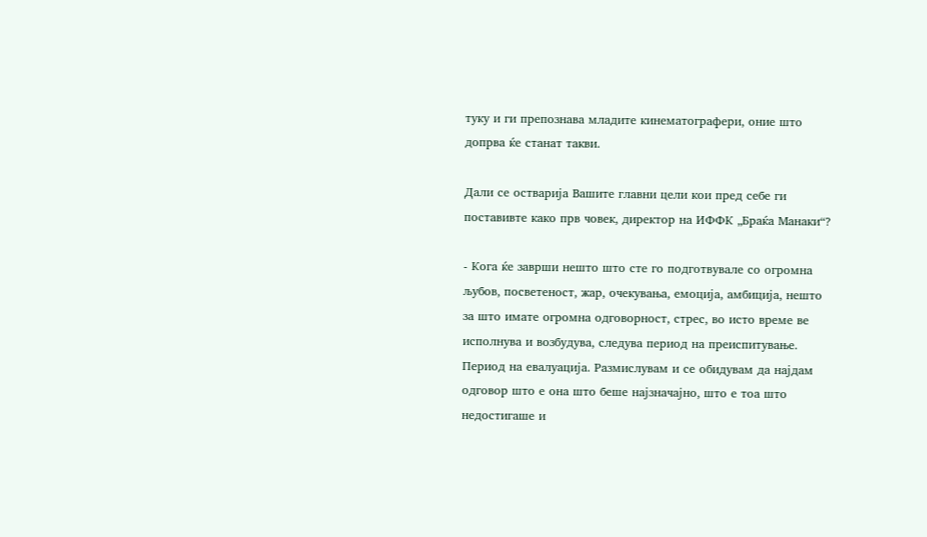туку и ги препознава младите кинематографери, оние што допрва ќе станат такви.

Дали се остварија Вашите главни цели кои пред себе ги поставивте како прв човек, директор на ИФФК „Браќа Манаки“?

- Кога ќе заврши нешто што сте го подготвувале со огромна љубов, посветеност, жар, очекувања, емоција, амбиција, нешто за што имате огромна одговорност, стрес, во исто време ве исполнува и возбудува, следува период на преиспитување. Период на евалуација. Размислувам и се обидувам да најдам одговор што е она што беше најзначајно, што е тоа што недостигаше и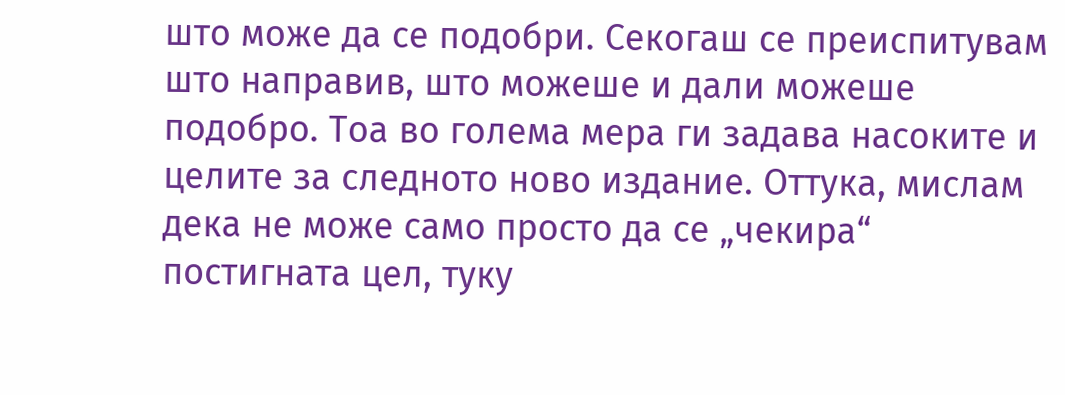што може да се подобри. Секогаш се преиспитувам што направив, што можеше и дали можеше подобро. Тоа во голема мера ги задава насоките и целите за следното ново издание. Оттука, мислам дека не може само просто да се „чекира“ постигната цел, туку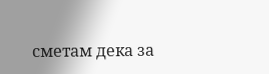сметам дека за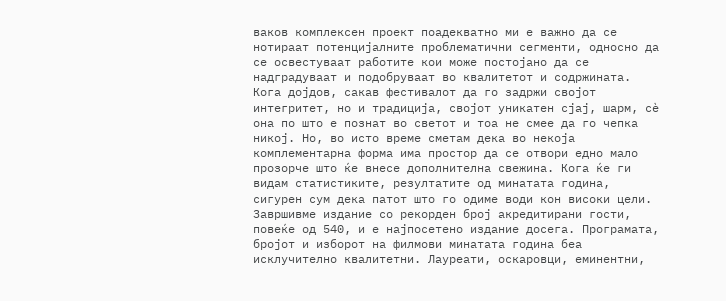ваков комплексен проект поадекватно ми е важно да се нотираат потенцијалните проблематични сегменти, односно да се освестуваат работите кои може постојано да се надградуваат и подобруваат во квалитетот и содржината. Кога дојдов, сакав фестивалот да го задржи својот интегритет, но и традиција, својот уникатен сјај, шарм, сè она по што е познат во светот и тоа не смее да го чепка никој. Но, во исто време сметам дека во некоја комплементарна форма има простор да се отвори едно мало прозорче што ќе внесе дополнителна свежина. Кога ќе ги видам статистиките, резултатите од минатата година, сигурен сум дека патот што го одиме води кон високи цели. Завршивме издание со рекорден број акредитирани гости, повеќе од 540, и е најпосетено издание досега. Програмата, бројот и изборот на филмови минатата година беа исклучително квалитетни. Лауреати, оскаровци, еминентни,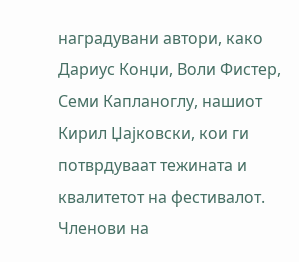наградувани автори, како Дариус Конџи, Воли Фистер, Семи Капланоглу, нашиот Кирил Џајковски, кои ги потврдуваат тежината и квалитетот на фестивалот. Членови на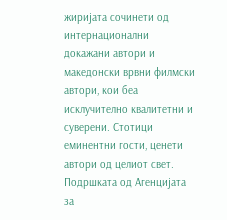жиријата сочинети од интернационални докажани автори и македонски врвни филмски автори, кои беа исклучително квалитетни и суверени. Стотици еминентни гости, ценети автори од целиот свет. Подршката од Агенцијата за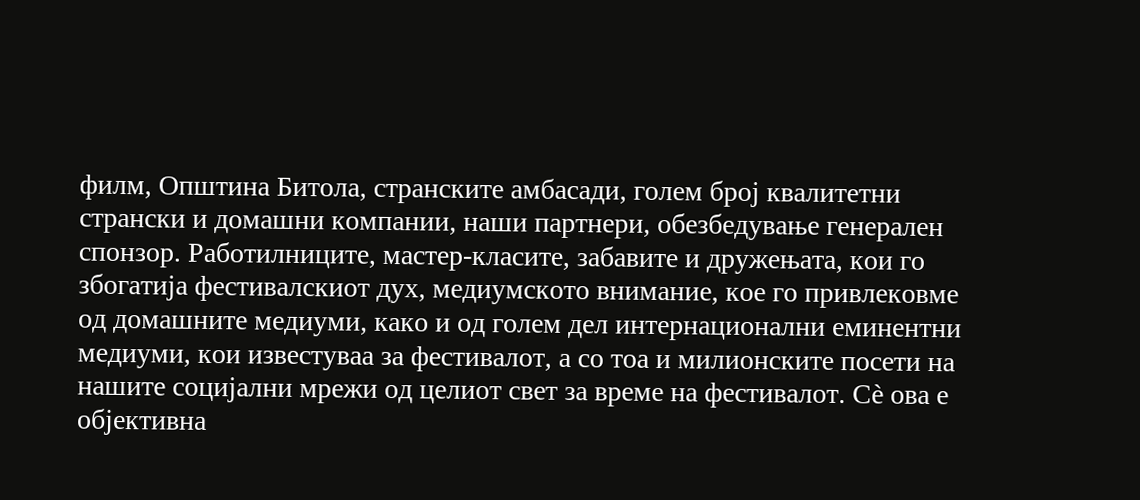филм, Општина Битола, странските амбасади, голем број квалитетни странски и домашни компании, наши партнери, обезбедување генерален спонзор. Работилниците, мастер-класите, забавите и дружењата, кои го збогатија фестивалскиот дух, медиумското внимание, кое го привлековме од домашните медиуми, како и од голем дел интернационални еминентни медиуми, кои известуваа за фестивалот, а со тоа и милионските посети на нашите социјални мрежи од целиот свет за време на фестивалот. Сè ова е објективна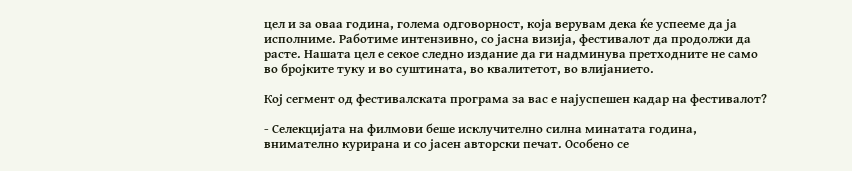цел и за оваа година, голема одговорност, која верувам дека ќе успееме да ја исполниме. Работиме интензивно, со јасна визија, фестивалот да продолжи да расте. Нашата цел е секое следно издание да ги надминува претходните не само во бројките туку и во суштината, во квалитетот, во влијанието.

Кој сегмент од фестивалската програма за вас е најуспешен кадар на фестивалот?

- Селекцијата на филмови беше исклучително силна минатата година, внимателно курирана и со јасен авторски печат. Особено се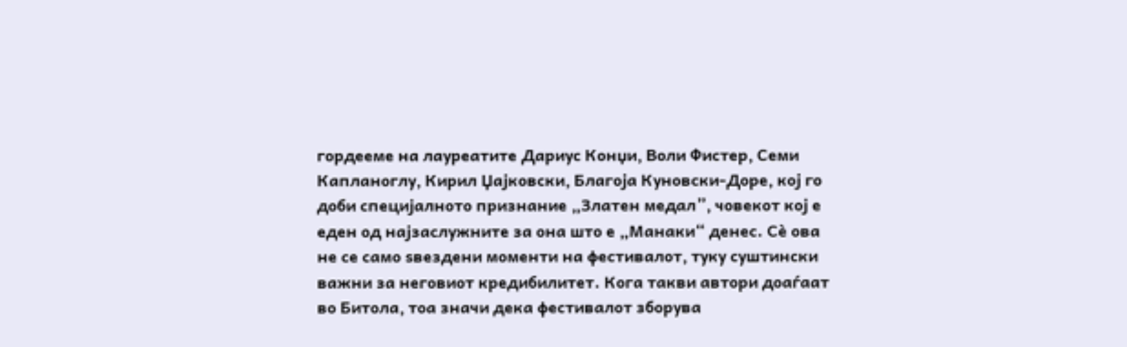гордееме на лауреатите Дариус Конџи, Воли Фистер, Семи Капланоглу, Кирил Џајковски, Благоја Куновски-Доре, кој го доби специјалното признание „Златен медал”, човекот кој е еден од најзаслужните за она што е „Манаки“ денес. Сè ова не се само ѕвездени моменти на фестивалот, туку суштински важни за неговиот кредибилитет. Кога такви автори доаѓаат во Битола, тоа значи дека фестивалот зборува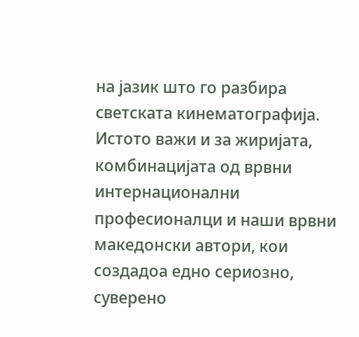на јазик што го разбира светската кинематографија. Истото важи и за жиријата, комбинацијата од врвни интернационални професионалци и наши врвни македонски автори, кои создадоа едно сериозно, суверено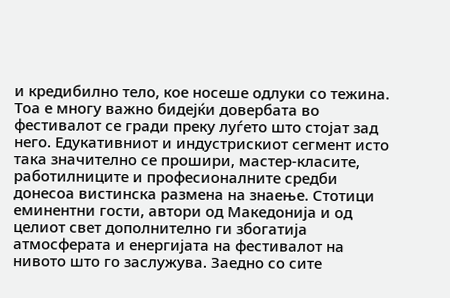и кредибилно тело, кое носеше одлуки со тежина. Тоа е многу важно бидејќи довербата во фестивалот се гради преку луѓето што стојат зад него. Едукативниот и индустрискиот сегмент исто така значително се прошири, мастер-класите, работилниците и професионалните средби донесоа вистинска размена на знаење. Стотици еминентни гости, автори од Македонија и од целиот свет дополнително ги збогатија атмосферата и енергијата на фестивалот на нивото што го заслужува. Заедно со сите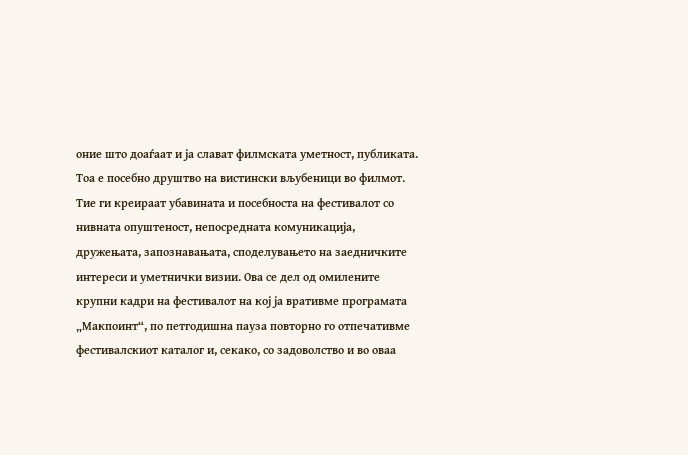оние што доаѓаат и ја слават филмската уметност, публиката. Тоа е посебно друштво на вистински вљубеници во филмот. Тие ги креираат убавината и посебноста на фестивалот со нивната опуштеност, непосредната комуникација, дружењата, запознавањата, споделувањето на заедничките интереси и уметнички визии. Ова се дел од омилените крупни кадри на фестивалот на кој ја вративме програмата „Макпоинт“, по петгодишна пауза повторно го отпечативме фестивалскиот каталог и, секако, со задоволство и во оваа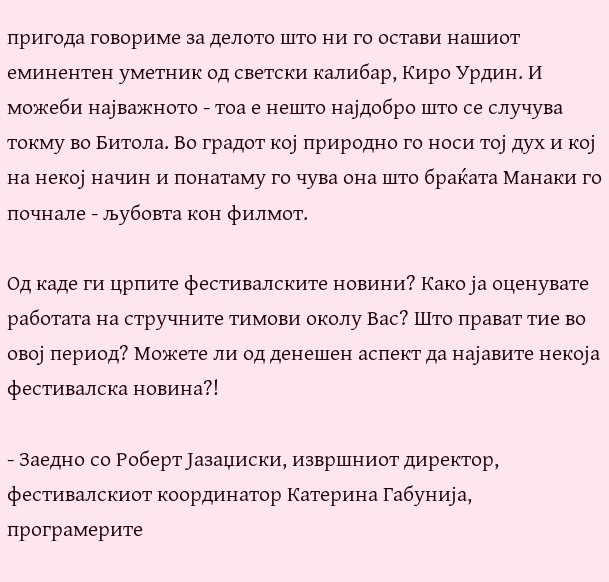пригода говориме за делото што ни го остави нашиот еминентен уметник од светски калибар, Киро Урдин. И можеби најважното - тоа е нешто најдобро што се случува токму во Битола. Во градот кој природно го носи тој дух и кој на некој начин и понатаму го чува она што браќата Манаки го почнале - љубовта кон филмот.

Од каде ги црпите фестивалските новини? Како ја оценувате работата на стручните тимови околу Вас? Што прават тие во овој период? Можете ли од денешен аспект да најавите некоја фестивалска новина?!

- Заедно со Роберт Јазаџиски, извршниот директор, фестивалскиот координатор Катерина Габунија, програмерите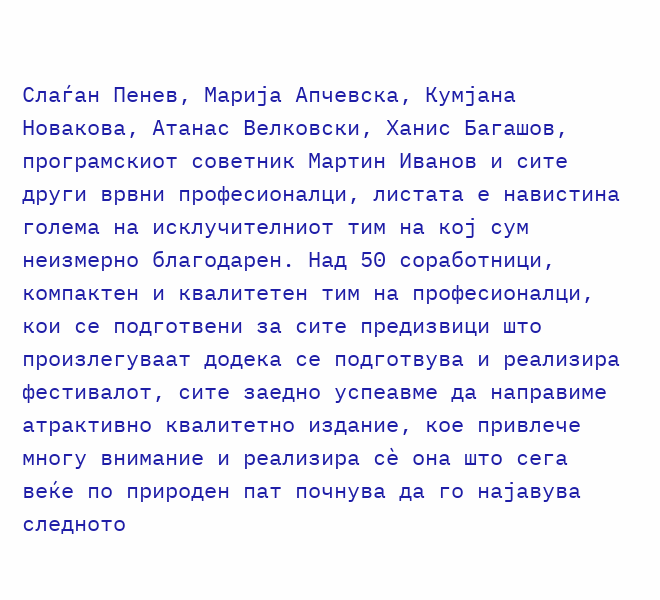Слаѓан Пенев, Марија Апчевска, Кумјана Новакова, Атанас Велковски, Ханис Багашов, програмскиот советник Мартин Иванов и сите други врвни професионалци, листата е навистина голема на исклучителниот тим на кој сум неизмерно благодарен. Над 50 соработници, компактен и квалитетен тим на професионалци, кои се подготвени за сите предизвици што произлегуваат додека се подготвува и реализира фестивалот, сите заедно успеавме да направиме атрактивно квалитетно издание, кое привлече многу внимание и реализира сè она што сега веќе по природен пат почнува да го најавува следното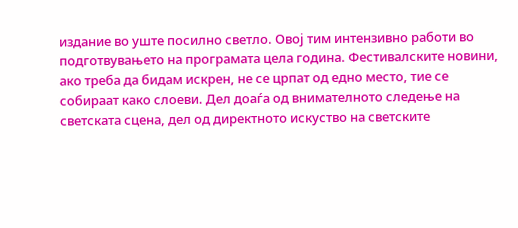издание во уште посилно светло. Овој тим интензивно работи во подготвувањето на програмата цела година. Фестивалските новини, ако треба да бидам искрен, не се црпат од едно место, тие се собираат како слоеви. Дел доаѓа од внимателното следење на светската сцена, дел од директното искуство на светските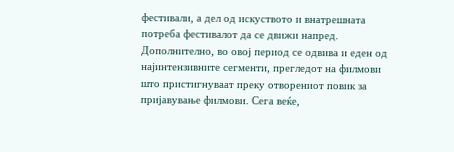фестивали, а дел од искуството и внатрешната потреба фестивалот да се движи напред. Дополнително, во овој период се одвива и еден од најинтензивните сегменти, прегледот на филмови што пристигнуваат преку отворениот повик за пријавување филмови. Сега веќе,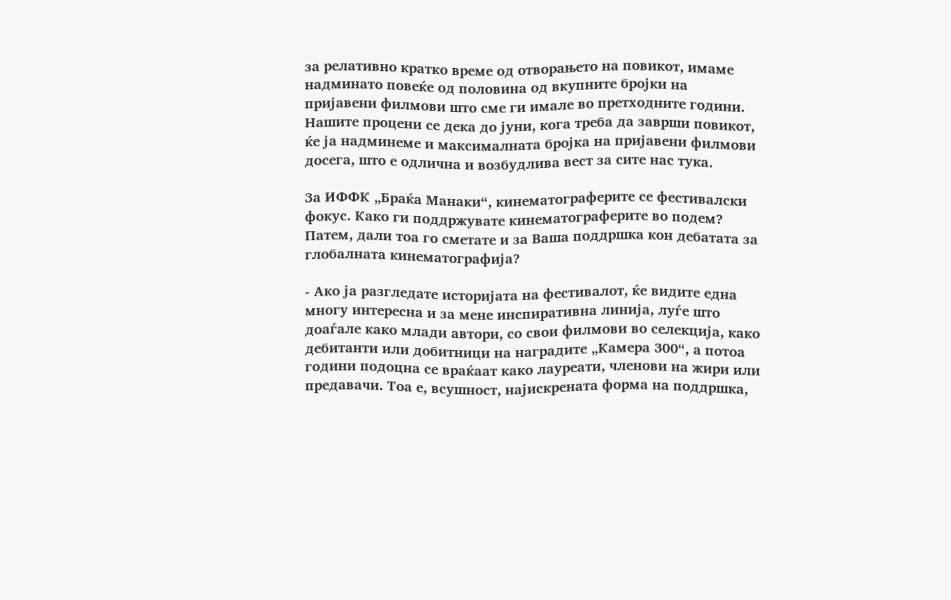за релативно кратко време од отворањето на повикот, имаме надминато повеќе од половина од вкупните бројки на пријавени филмови што сме ги имале во претходните години. Нашите процени се дека до јуни, кога треба да заврши повикот, ќе ја надминеме и максималната бројка на пријавени филмови досега, што е одлична и возбудлива вест за сите нас тука.

За ИФФК „Браќа Манаки“, кинематограферите се фестивалски фокус. Како ги поддржувате кинематограферите во подем? Патем, дали тоа го сметате и за Ваша поддршка кон дебатата за глобалната кинематографија?

- Ако ја разгледате историјата на фестивалот, ќе видите една многу интересна и за мене инспиративна линија, луѓе што доаѓале како млади автори, со свои филмови во селекција, како дебитанти или добитници на наградите „Камера 300“, а потоа години подоцна се враќаат како лауреати, членови на жири или предавачи. Тоа е, всушност, најискрената форма на поддршка,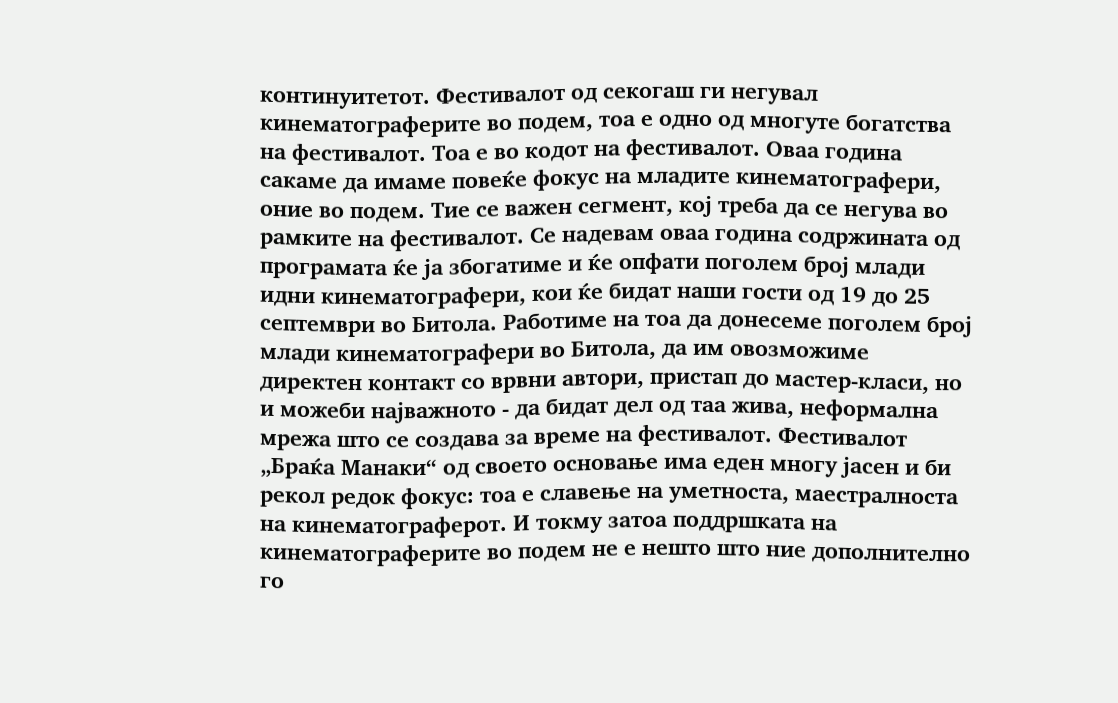континуитетот. Фестивалот од секогаш ги негувал кинематограферите во подем, тоа е одно од многуте богатства на фестивалот. Тоа е во кодот на фестивалот. Оваа година сакаме да имаме повеќе фокус на младите кинематографери, оние во подем. Тие се важен сегмент, кој треба да се негува во рамките на фестивалот. Се надевам оваа година содржината од програмата ќе ја збогатиме и ќе опфати поголем број млади идни кинематографери, кои ќе бидат наши гости од 19 до 25 септември во Битола. Работиме на тоа да донесеме поголем број млади кинематографери во Битола, да им овозможиме директен контакт со врвни автори, пристап до мастер-класи, но и можеби најважното - да бидат дел од таа жива, неформална мрежа што се создава за време на фестивалот. Фестивалот „Браќа Манаки“ од своето основање има еден многу јасен и би рекол редок фокус: тоа е славење на уметноста, маестралноста на кинематограферот. И токму затоа поддршката на кинематограферите во подем не е нешто што ние дополнително го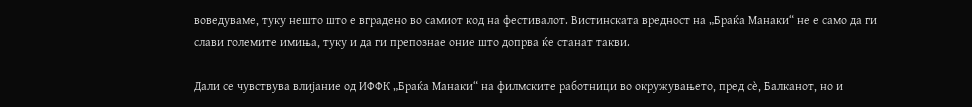воведуваме, туку нешто што е вградено во самиот код на фестивалот. Вистинската вредност на „Браќа Манаки“ не е само да ги слави големите имиња, туку и да ги препознае оние што допрва ќе станат такви.

Дали се чувствува влијание од ИФФК „Браќа Манаки“ на филмските работници во окружувањето, пред сè, Балканот, но и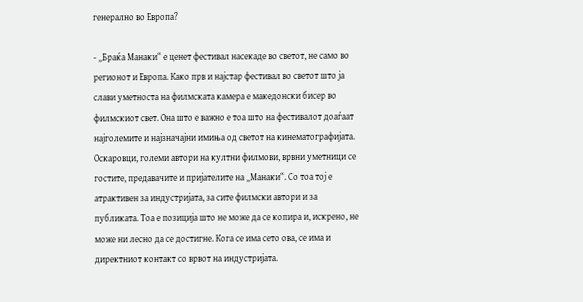генерално во Европа?

- „Браќа Манаки“ е ценет фестивал насекаде во светот, не само во регионот и Европа. Како прв и најстар фестивал во светот што ја слави уметноста на филмската камера е македонски бисер во филмскиот свет. Она што е важно е тоа што на фестивалот доаѓаат најголемите и најзначајни имиња од светот на кинематографијата. Оскаровци, големи автори на култни филмови, врвни уметници се гостите, предавачите и пријателите на „Манаки“. Со тоа тој е атрактивен за индустријата, за сите филмски автори и за публиката. Тоа е позиција што не може да се копира и, искрено, не може ни лесно да се достигне. Кога се има сето ова, се има и директниот контакт со врвот на индустријата.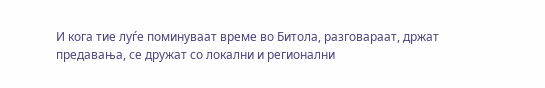И кога тие луѓе поминуваат време во Битола, разговараат, држат предавања, се дружат со локални и регионални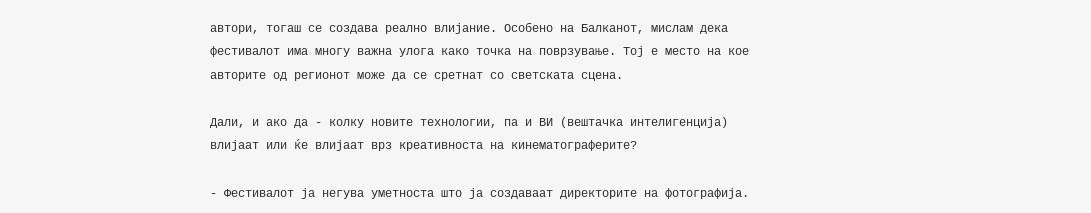автори, тогаш се создава реално влијание. Особено на Балканот, мислам дека фестивалот има многу важна улога како точка на поврзување. Тој е место на кое авторите од регионот може да се сретнат со светската сцена.

Дали, и ако да - колку новите технологии, па и ВИ (вештачка интелигенција) влијаат или ќе влијаат врз креативноста на кинематограферите?

- Фестивалот ја негува уметноста што ја создаваат директорите на фотографија.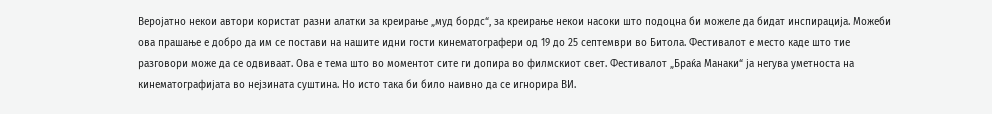Веројатно некои автори користат разни алатки за креирање „муд бордс“, за креирање некои насоки што подоцна би можеле да бидат инспирација. Можеби ова прашање е добро да им се постави на нашите идни гости кинематографери од 19 до 25 септември во Битола. Фестивалот е место каде што тие разговори може да се одвиваат. Ова е тема што во моментот сите ги допира во филмскиот свет. Фестивалот „Браќа Манаки“ ја негува уметноста на кинематографијата во нејзината суштина. Но исто така би било наивно да се игнорира ВИ.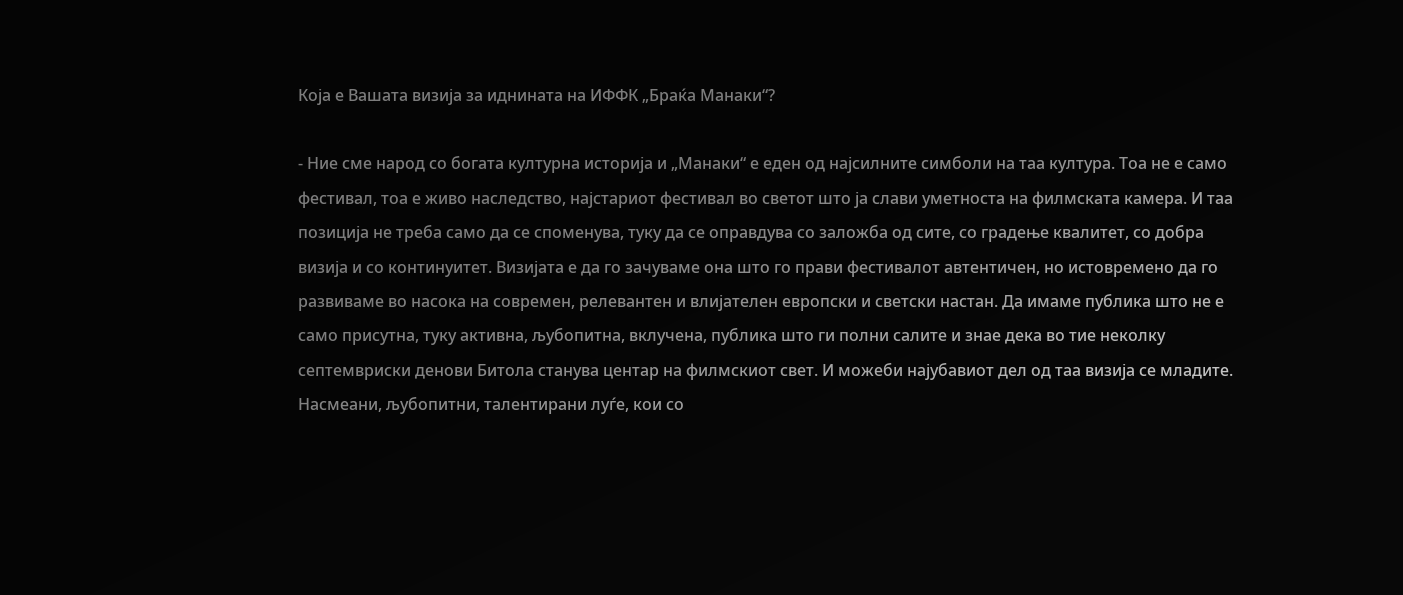Која е Вашата визија за иднината на ИФФК „Браќа Манаки“?

- Ние сме народ со богата културна историја и „Манаки“ е еден од најсилните симболи на таа култура. Тоа не е само фестивал, тоа е живо наследство, најстариот фестивал во светот што ја слави уметноста на филмската камера. И таа позиција не треба само да се споменува, туку да се оправдува со заложба од сите, со градење квалитет, со добра визија и со континуитет. Визијата е да го зачуваме она што го прави фестивалот автентичен, но истовремено да го развиваме во насока на современ, релевантен и влијателен европски и светски настан. Да имаме публика што не е само присутна, туку активна, љубопитна, вклучена, публика што ги полни салите и знае дека во тие неколку септемвриски денови Битола станува центар на филмскиот свет. И можеби најубавиот дел од таа визија се младите. Насмеани, љубопитни, талентирани луѓе, кои со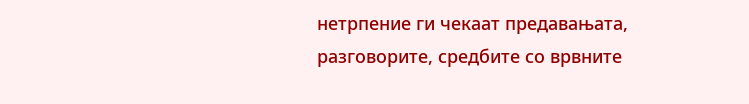нетрпение ги чекаат предавањата, разговорите, средбите со врвните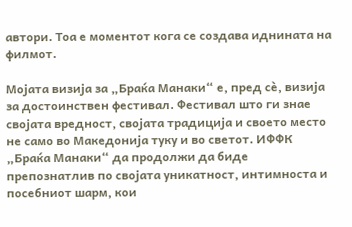автори. Тоа е моментот кога се создава иднината на филмот.

Мојата визија за „Браќа Манаки“ е, пред сè, визија за достоинствен фестивал. Фестивал што ги знае својата вредност, својата традиција и своето место не само во Македонија туку и во светот. ИФФК „Браќа Манаки“ да продолжи да биде препознатлив по својата уникатност, интимноста и посебниот шарм, кои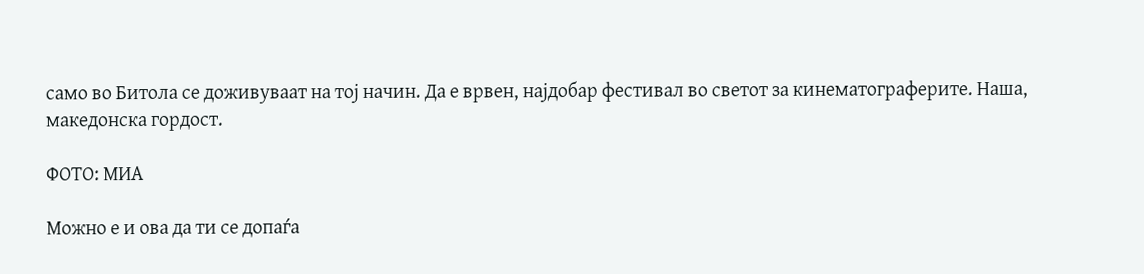само во Битола се доживуваат на тој начин. Да е врвен, најдобар фестивал во светот за кинематограферите. Наша, македонска гордост.

ФОТО: МИА

Можно е и ова да ти се допаѓа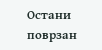Остани поврзан